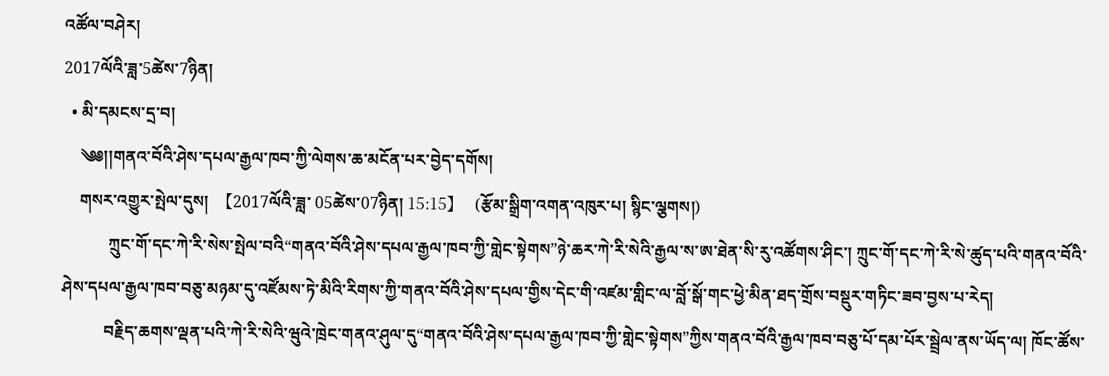འཚོལ་བཤེར།
2017ལོའི་ཟླ་5ཚེས་7ཉིན།
  • མི་དམངས་དྲ་བ།
    ༄༅།།གནའ་བོའི་ཤེས་དཔལ་རྒྱལ་ཁབ་ཀྱི་ལེགས་ཆ་མངོན་པར་བྱེད་དགོས།
    གསར་འགྱུར་སྤེལ་དུས།  【2017ལོའི་ཟླ་ 05ཚེས་07ཉིན། 15:15】   (རྩོམ་སྒྲིག་འགན་འཁུར་པ། སྙིང་ལྕགས།)
           ཀྲུང་གོ་དང་ཀེ་རི་སེས་སྤེལ་བའི“གནའ་བོའི་ཤེས་དཔལ་རྒྱལ་ཁབ་ཀྱི་གླེང་སྟེགས”ཉེ་ཆར་ཀེ་རི་སེའི་རྒྱལ་ས་ཨ་ཐེན་སི་རུ་འཚོགས་ཤིང་། ཀྲུང་གོ་དང་ཀེ་རི་སེ་ཚུད་པའི་གནའ་བོའི་ཤེས་དཔལ་རྒྱལ་ཁབ་བཅུ་མཉམ་དུ་འཛོམས་ཏེ་མིའི་རིགས་ཀྱི་གནའ་བོའི་ཤེས་དཔལ་གྱིས་དེང་གི་འཛམ་གླིང་ལ་བློ་སྒོ་གང་ཕྱེ་མིན་ཐད་གྲོས་བསྡུར་གཏིང་ཟབ་བྱས་པ་རེད།
          བརྗིད་ཆགས་ལྡན་པའི་ཀེ་རི་སེའི་ཝུའེ་ཁྲེང་གནའ་ཤུལ་དུ“གནའ་བོའི་ཤེས་དཔལ་རྒྱལ་ཁབ་ཀྱི་གླེང་སྟེགས”ཀྱིས་གནའ་བོའི་རྒྱལ་ཁབ་བཅུ་པོ་དམ་པོར་སྦྲེལ་ནས་ཡོད་ལ། ཁོང་ཚོས་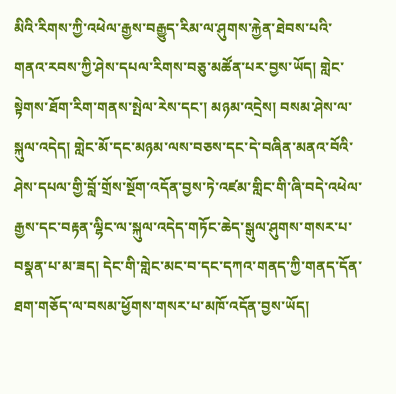མིའི་རིགས་ཀྱི་འཕེལ་རྒྱས་བརྒྱུད་རིམ་ལ་ཤུགས་རྐྱེན་ཐེབས་པའི་གནའ་རབས་ཀྱི་ཤེས་དཔལ་རིགས་བཅུ་མཚོན་པར་བྱས་ཡོད། གླེང་སྟེགས་ཐོག་རིག་གནས་སྤེལ་རེས་དང་། མཉམ་འདྲེས། བསམ་ཤེས་ལ་སྐུལ་འདེད། གླེང་མོ་དང་མཉམ་ལས་བཅས་དང་དེ་བཞིན་མནའ་བོའི་ཤེས་དཔལ་གྱི་བློ་གྲོས་སྔོག་འདོན་བྱས་ཏེ་འཛམ་གླིང་གི་ཞི་བདེ་འཕེལ་རྒྱས་དང་བརྟན་ལྷིང་ལ་སྐུལ་འདེད་གཏོང་ཆེད་སྒུལ་ཤུགས་གསར་པ་བསྣན་པ་མ་ཟད། དེང་གི་གླེང་མང་བ་དང་དཀའ་གནད་ཀྱི་གནད་དོན་ཐག་གཅོད་ལ་བསམ་ཕྱོགས་གསར་པ་མཁོ་འདོན་བྱས་ཡོད།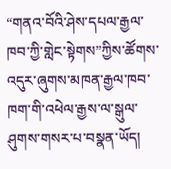“གནའ་བོའི་ཤེས་དཔལ་རྒྱལ་ཁབ་ཀྱི་གླེང་སྟེགས”ཀྱིས་ཚོགས་འདུར་ཞུགས་མཁན་རྒྱལ་ཁབ་ཁག་གི་འཕེལ་རྒྱས་ལ་སྒུལ་ཤུགས་གསར་པ་བསྣན་ཡོད།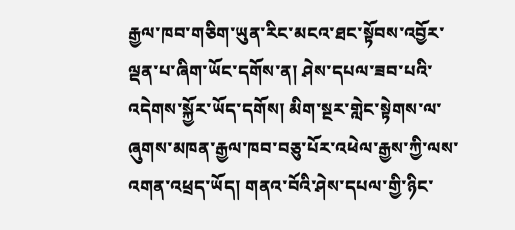རྒྱལ་ཁབ་གཅིག་ཡུན་རིང་མངའ་ཐང་སྟོབས་འབྱོར་ལྡན་པ་ཞིག་ཡོང་དགོས་ན། ཤེས་དཔལ་ཟབ་པའི་འདེགས་སྐྱོར་ཡོད་དགོས། མིག་སྔར་གླེང་སྟེགས་ལ་ཞུགས་མཁན་རྒྱལ་ཁབ་བཅུ་པོར་འཕེལ་རྒྱས་ཀྱི་ལས་འགན་འཕྲད་ཡོད། གནའ་བོའི་ཤེས་དཔལ་གྱི་ཉིང་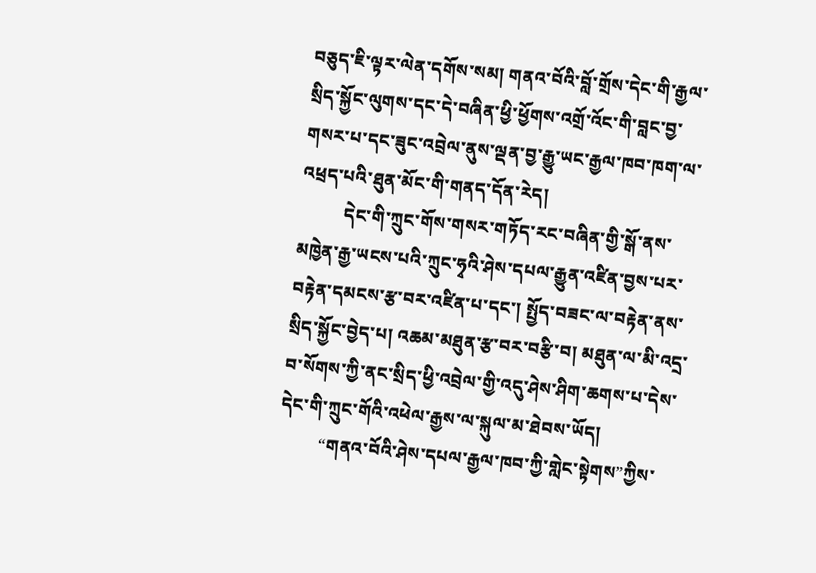བཅུད་ཇི་ལྟར་ལེན་དགོས་སམ། གནའ་བོའི་བློ་གྲོས་དེང་གི་རྒྱལ་སྲིད་སྐྱོང་ལུགས་དང་དེ་བཞིན་ཕྱི་ཕྱོགས་འགྲོ་འོང་གི་བླང་བྱ་གསར་པ་དང་ཟུང་འབྲེལ་ནུས་ལྡན་བྱ་རྒྱུ་ཡང་རྒྱལ་ཁབ་ཁག་ལ་འཕྲད་པའི་ཐུན་མོང་གི་གནད་དོན་རེད།
          དེང་གི་ཀྲུང་གོས་གསར་གཏོད་རང་བཞིན་གྱི་སྒོ་ནས་མཁྱེན་རྒྱ་ཡངས་པའི་ཀྲུང་ཧྭའི་ཤེས་དཔལ་རྒྱུན་འཛིན་བྱས་པར་བརྟེན་དམངས་རྩ་བར་འཛིན་པ་དང་། སྤྱོད་བཟང་ལ་བརྟེན་ནས་སྲིད་སྐྱོང་བྱེད་པ། འཆམ་མཐུན་རྩ་བར་བརྩི་བ། མཐུན་ལ་མི་འདྲ་བ་སོགས་ཀྱི་ནང་སྲིད་ཕྱི་འབྲེལ་གྱི་འདུ་ཤེས་ཤིག་ཆགས་པ་དེས་དེང་གི་ཀྲུང་གོའི་འཕེལ་རྒྱས་ལ་སྐུལ་མ་ཐེབས་ཡོད།
         “གནའ་བོའི་ཤེས་དཔལ་རྒྱལ་ཁབ་ཀྱི་གླེང་སྟེགས”ཀྱིས་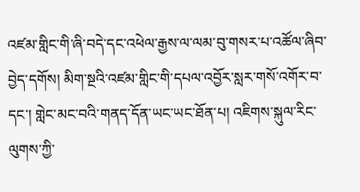འཛམ་གླིང་གི་ཞི་བདེ་དང་འཕེལ་རྒྱས་ལ་ལམ་བུ་གསར་པ་འཚོལ་ཞིབ་བྱེད་དགོས། མིག་སྔའི་འཛམ་གླིང་གི་དཔལ་འབྱོར་སླར་གསོ་འགོར་བ་དང་། གླེང་མང་བའི་གནད་དོན་ཡང་ཡང་ཐོན་པ། འཇིགས་སྐུལ་རིང་ལུགས་ཀྱི་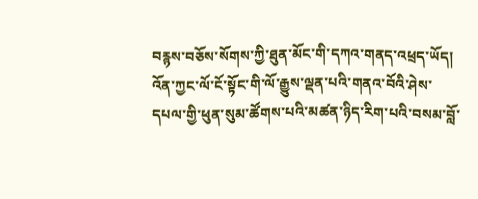བརྙས་བཅོས་སོགས་ཀྱི་ཐུན་མོང་གི་དཀའ་གནད་འཕྲད་ཡོད། འོན་ཀྱང་ལོ་ངོ་སྟོང་གི་ལོ་རྒྱུས་ལྡན་པའི་གནའ་བོའི་ཤེས་དཔལ་གྱི་ཕུན་སུམ་ཚོགས་པའི་མཚན་ཉིད་རིག་པའི་བསམ་བློ་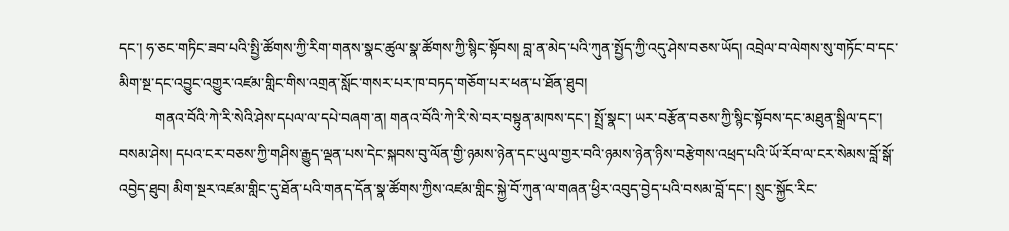དང་། ཧ་ཅང་གཏིང་ཟབ་པའི་སྤྱི་ཚོགས་ཀྱི་རིག་གནས་སྣང་ཚུལ་སྣ་ཚོགས་ཀྱི་སྙིང་སྟོབས། བླ་ན་མེད་པའི་ཀུན་སྤྱོད་ཀྱི་འདུ་ཤེས་བཅས་ཡོད། འབྲེལ་བ་ལེགས་སུ་གཏོང་བ་དང་མིག་སྔ་དང་འབྱུང་འགྱུར་འཛམ་གླིང་གིས་འགྲན་སློང་གསར་པར་ཁ་བཏད་གཅོག་པར་ཕན་པ་ཐོན་ཐུབ།
          གནའ་བོའི་ཀེ་རི་སེའི་ཤེས་དཔལ་ལ་དཔེ་བཞག་ན། གནའ་བོའི་ཀེ་རི་སེ་བར་བསྟུན་མཁས་དང་། སྤྲོ་སྣང་། ཡར་བརྩོན་བཅས་ཀྱི་སྙིང་སྟོབས་དང་མཐུན་སྒྲིལ་དང་། བསམ་ཤེས། དཔའ་ངར་བཅས་ཀྱི་གཤིས་རྒྱུད་ལྡན་པས་དེང་སྐབས་བུ་ལོན་གྱི་ཉམས་ཉེན་དང་ཡུལ་གྱར་བའི་ཉམས་ཉེན་ཉིས་བརྩེགས་འཕྲད་པའི་ཡོ་རོབ་ལ་ངར་སེམས་བློ་སྒོ་འབྱེད་ཐུབ། མིག་སྔར་འཛམ་གླིང་དུ་ཐོན་པའི་གནད་དོན་སྣ་ཚོགས་ཀྱིས་འཛམ་གླིང་སྐྱེ་བོ་ཀུན་ལ་གཞན་ཕྱིར་འབུད་བྱེད་པའི་བསམ་བློ་དང་། སྲུང་སྐྱོང་རིང་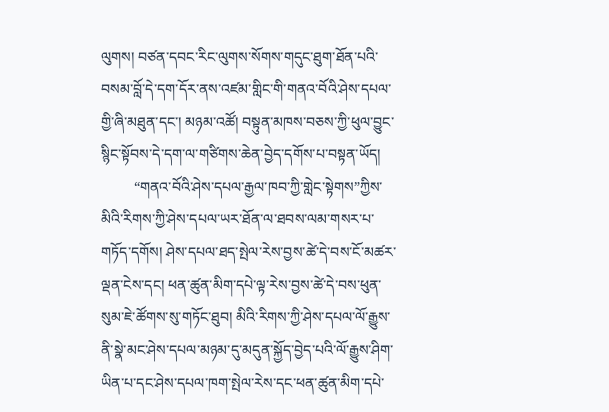ལུགས། བཙན་དབང་རིང་ལུགས་སོགས་གདུང་ཐུག་ཐོན་པའི་བསམ་བློ་དེ་དག་དོར་ནས་འཛམ་གླིང་གི་གནའ་བོའི་ཤེས་དཔལ་གྱི་ཞི་མཐུན་དང་། མཉམ་འཚོ། བསྟུན་མཁས་བཅས་ཀྱི་ཕུལ་བྱུང་སྙིང་སྟོབས་དེ་དག་ལ་གཙིགས་ཆེན་བྱེད་དགོས་པ་བསྟན་ཡོད།
         “གནའ་བོའི་ཤེས་དཔལ་རྒྱལ་ཁབ་ཀྱི་གླེང་སྟེགས”ཀྱིས་མིའི་རིགས་ཀྱི་ཤེས་དཔལ་ཡར་ཐོན་ལ་ཐབས་ལམ་གསར་པ་གཏོད་དགོས། ཤེས་དཔལ་ཐད་སྤེལ་རེས་བྱས་ཚེ་དེ་བས་ངོ་མཚར་ལྡན་ངེས་དང། ཕན་ཚུན་མིག་དཔེ་ལྟ་རེས་བྱས་ཚེ་དེ་བས་ཕུན་སུམ་ཇེ་ཚོགས་སུ་གཏོང་ཐུབ། མིའི་རིགས་ཀྱི་ཤེས་དཔལ་ལོ་རྒྱུས་ནི་སྣེ་མང་ཤེས་དཔལ་མཉམ་དུ་མདུན་སྐྱོད་བྱེད་པའི་ལོ་རྒྱུས་ཤིག་ཡིན་པ་དང་ཤེས་དཔལ་ཁག་སྤེལ་རེས་དང་ཕན་ཚུན་མིག་དཔེ་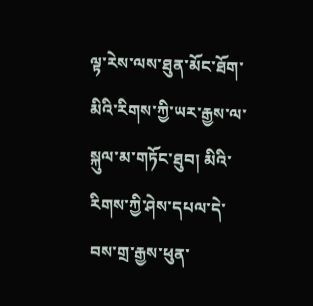ལྟ་རེས་ལས་ཐུན་མོང་ཐོག་མིའི་རིགས་ཀྱི་ཡར་རྒྱས་ལ་སྐུལ་མ་གཏོང་ཐུབ། མིའི་རིགས་ཀྱི་ཤེས་དཔལ་དེ་བས་གྲ་རྒྱས་ཕུན་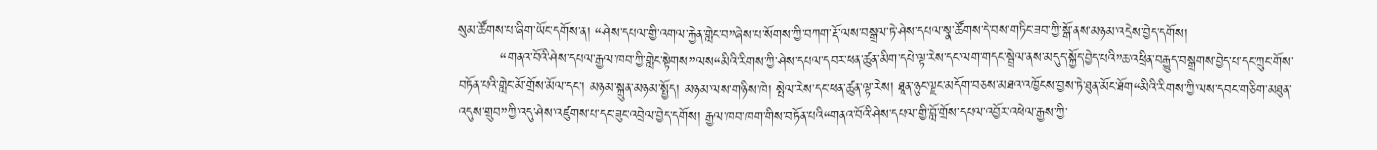སུམ་ཚོགས་པ་ཞིག་ཡོང་དགོས་ན། “ཤེས་དཔལ་གྱི་འགལ་རྐྱེན་གླེང་བ”ཞེས་པ་སོགས་ཀྱི་བཀག་རྡོ་ལས་བསྒྲལ་ཏེ་ཤེས་དཔལ་སྣ་ཚོགས་དེ་བས་གཏིང་ཟབ་ཀྱི་སྒོ་ནས་མཉམ་འདྲེས་བྱེད་དགོས།
         “གནའ་བོའི་ཤེས་དཔལ་རྒྱལ་ཁབ་ཀྱི་གླེང་སྟེགས”ལས“མིའི་རིགས་ཀྱི་ཤེས་དཔལ་དབར་ཕན་ཚུན་མིག་དཔེ་ལྟ་རེས་དང་ལག་གདང་སྦྲེལ་ནས་མདུད་སྐྱོད་བྱེད་པའི”ཆ་འཕྲིན་བརྒྱུད་བསྒྲགས་བྱེད་པ་དང་ཀྲུང་གོས་བཏོན་པའི་གླེང་མོ་གྲོས་མོལ་དང་། མཉམ་སྐྲུན་མཉམ་སྤྱོད། མཉམ་ལས་གཉིས་ཁེ། སྤེལ་རེས་དང་ཕན་ཚུན་ལྟ་རེས། ཐཱན་ཉུང་ལྗང་མདོག་བཅས་མཐའ་འཁྱོངས་བྱས་ཏེ་ཐུན་མོང་ཐོག“མིའི་རིགས་ཀྱི་ལས་དབང་གཅིག་མཐུན་འདུས་གྲུབ”ཀྱི་འདུ་ཤེས་འཛུགས་པ་དང་ཟུང་འབྲེལ་བྱེད་དགོས། རྒྱལ་ཁབ་ཁག་གིས་བཏོན་པའི“གནའ་བོའི་ཤེས་དཔལ་གྱི་བློ་གྲོས་དཔལ་འབྱོར་འཕེལ་རྒྱས་ཀྱི་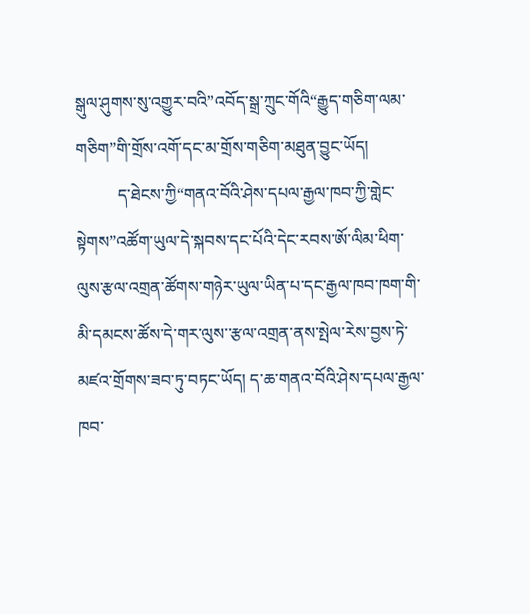སྒུལ་ཤུགས་སུ་འགྱུར་བའི”འབོད་སྒྲ་ཀྲུང་གོའི“རྒྱུད་གཅིག་ལམ་གཅིག”གི་གྲོས་འགོ་དང་མ་གྲོས་གཅིག་མཐུན་བྱུང་ཡོད།
          ད་ཐེངས་ཀྱི“གནའ་བོའི་ཤེས་དཔལ་རྒྱལ་ཁབ་ཀྱི་གླེང་སྟེགས”འཚོག་ཡུལ་དེ་སྐབས་དང་པོའི་དེང་རབས་ཨོ་ལིམ་ཕིག་ལུས་རྩལ་འགྲན་ཚོགས་གཉེར་ཡུལ་ཡིན་པ་དང་རྒྱལ་ཁབ་ཁག་གི་མི་དམངས་ཚོས་དེ་གར་ལུས་་རྩལ་འགྲན་ནས་སྤེལ་རེས་བྱས་ཏེ་མཛའ་གྲོགས་ཟབ་ཏུ་བཏང་ཡོད། ད་ཆ་གནའ་བོའི་ཤེས་དཔལ་རྒྱལ་ཁབ་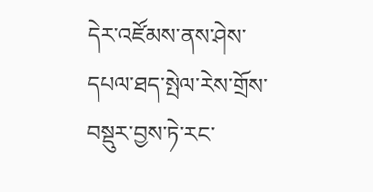དེར་འཛོམས་ནས་ཤེས་དཔལ་ཐད་སྤེལ་རེས་གྲོས་བསྡུར་བྱས་ཏེ་རང་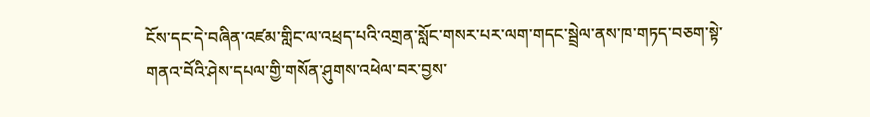ངོས་དང་དེ་བཞིན་འཛམ་གླིང་ལ་འཕྲད་པའི་འགྲན་སློང་གསར་པར་ལག་གདང་སྦྲེལ་ནས་ཁ་གཏད་བཅག་སྟེ་གནའ་བོའི་ཤེས་དཔལ་གྱི་གསོན་ཤུགས་འཕེལ་བར་བྱས་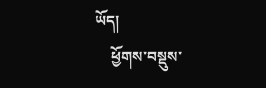ཡོད།
    ཕྱོགས་བསྡུས་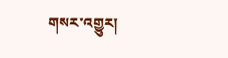གསར་འགྱུར།